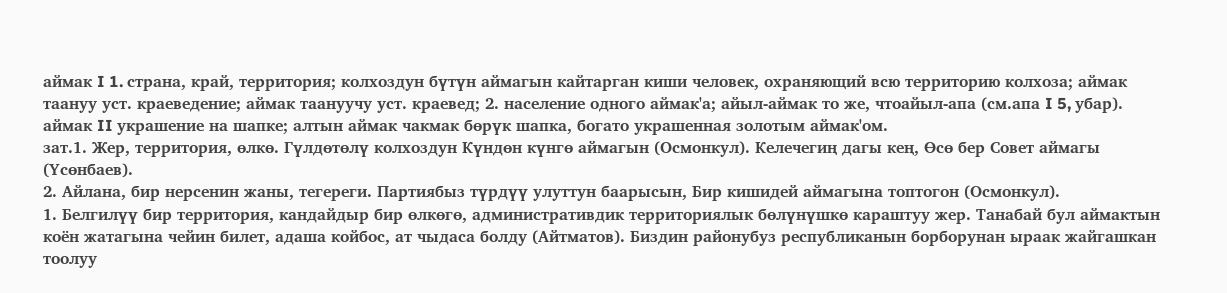аймак I 1. страна, край, территория; колхоздун бүтүн аймагын кайтарган киши человек, охраняющий всю территорию колхоза; аймак таануу уст. краеведение; аймак таануучу уст. краевед; 2. население одного аймак'а; айыл-аймак то же, чтоайыл-апа (см.апа I 5, убар). аймак II украшение на шапке; алтын аймак чакмак бөрүк шапка, богато украшенная золотым аймак'ом.
зат.1. Жер, территория, өлкө. Гүлдөтөлү колхоздун Күндөн күнгө аймагын (Осмонкул). Келечегиң дагы кең, Өсө бер Совет аймагы (Үсөнбаев).
2. Айлана, бир нерсенин жаны, тегереги. Партиябыз түрдүү улуттун баарысын, Бир кишидей аймагына топтогон (Осмонкул).
1. Белгилүү бир территория, кандайдыр бир өлкөгө, административдик территориялык бөлүнүшкө караштуу жер. Танабай бул аймактын коён жатагына чейин билет, адаша койбос, ат чыдаса болду (Айтматов). Биздин районубуз республиканын борборунан ыраак жайгашкан тоолуу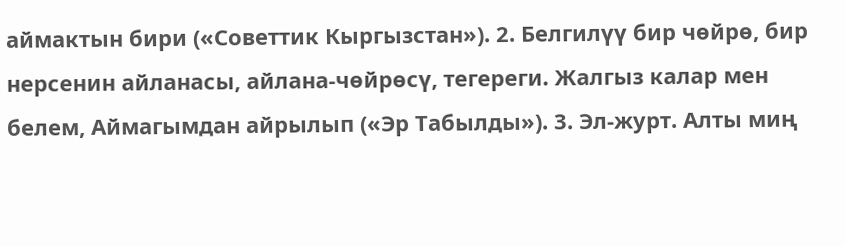аймактын бири («Советтик Кыргызстан»). 2. Белгилүү бир чөйрө, бир нерсенин айланасы, айлана-чөйрөсү, тегереги. Жалгыз калар мен белем, Аймагымдан айрылып («Эр Табылды»). 3. Эл-журт. Алты миң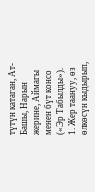түтүн катаган, Ат-Башы, Нарын жерине, Аймагы менен бүт консо («Эр Табылды»).
1. Жер таануу, өз өлкөсүн кыдырып,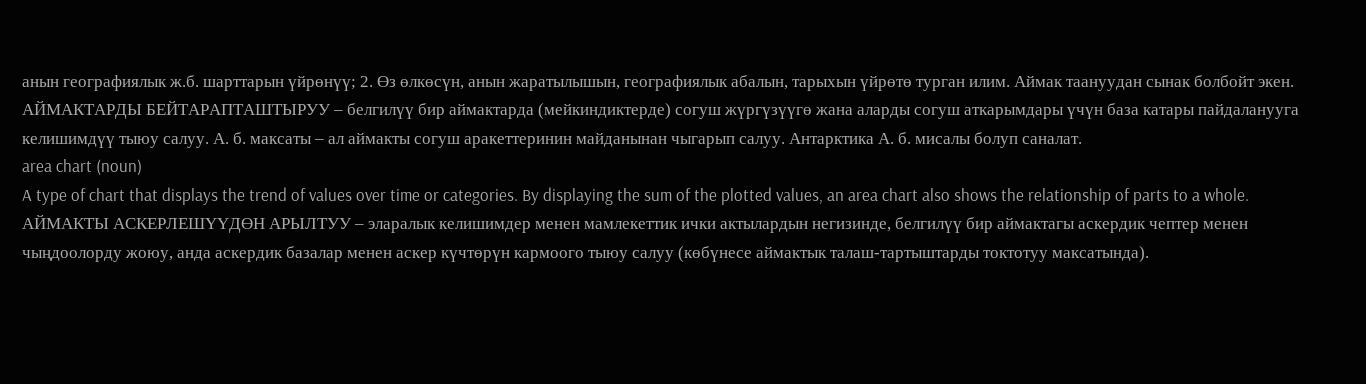анын географиялык ж.б. шарттарын үйрөнүү; 2. Өз өлкөсүн, анын жаратылышын, географиялык абалын, тарыхын үйрөтө турган илим. Аймак таануудан сынак болбойт экен.
АЙМАКТАРДЫ БЕЙТАРАПТАШТЫРУУ – белгилүү бир аймактарда (мейкиндиктерде) согуш жүргүзүүгө жана аларды согуш аткарымдары үчүн база катары пайдаланууга келишимдүү тыюу салуу. А. б. максаты – ал аймакты согуш аракеттеринин майданынан чыгарып салуу. Антарктика А. б. мисалы болуп саналат.
area chart (noun)
A type of chart that displays the trend of values over time or categories. By displaying the sum of the plotted values, an area chart also shows the relationship of parts to a whole.
АЙМАКТЫ АСКЕРЛЕШҮҮДӨН АРЫЛТУУ – эларалык келишимдер менен мамлекеттик ички актылардын негизинде, белгилүү бир аймактагы аскердик чептер менен чыңдоолорду жоюу, анда аскердик базалар менен аскер күчтөрүн кармоого тыюу салуу (көбүнесе аймактык талаш-тартыштарды токтотуу максатында).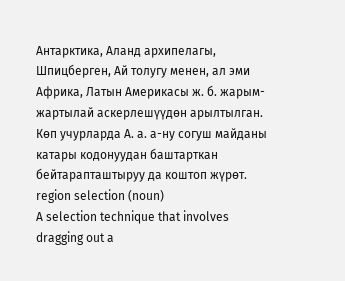Антарктика, Аланд архипелагы, Шпицберген, Ай толугу менен, ал эми Африка, Латын Америкасы ж. б. жарым-жартылай аскерлешүүдөн арылтылган. Көп учурларда А. а. а-ну согуш майданы катары кодонуудан баштарткан бейтарапташтыруу да коштоп жүрөт.
region selection (noun)
A selection technique that involves dragging out a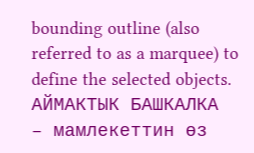bounding outline (also referred to as a marquee) to define the selected objects.
АЙМАКТЫК БАШКАЛКА – мамлекеттин өз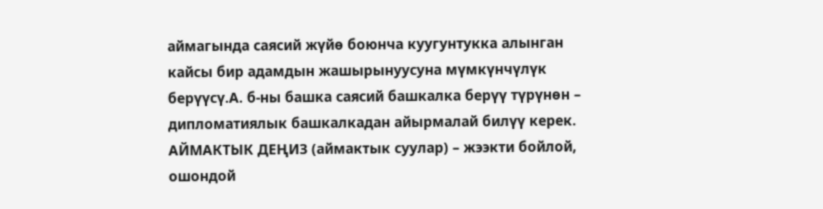аймагында саясий жүйө боюнча куугунтукка алынган кайсы бир адамдын жашырынуусуна мүмкүнчүлүк берүүсү.А. б-ны башка саясий башкалка берүү түрүнөн – дипломатиялык башкалкадан айырмалай билүү керек.
АЙМАКТЫК ДЕҢИЗ (аймактык суулар) – жээкти бойлой, ошондой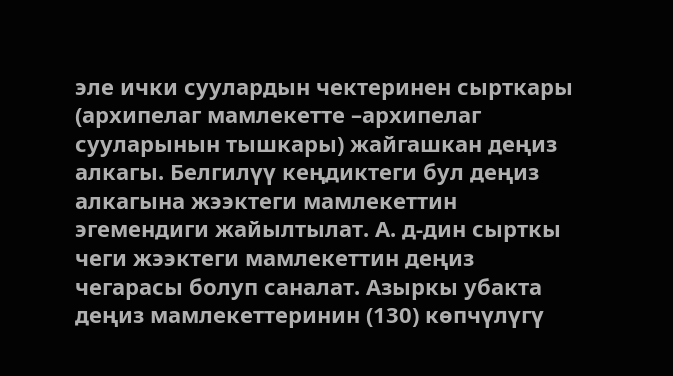эле ички суулардын чектеринен сырткары (архипелаг мамлекетте –архипелаг сууларынын тышкары) жайгашкан деңиз алкагы. Белгилүү кеңдиктеги бул деңиз алкагына жээктеги мамлекеттин эгемендиги жайылтылат. А. д-дин сырткы чеги жээктеги мамлекеттин деңиз чегарасы болуп саналат. Азыркы убакта деңиз мамлекеттеринин (130) көпчүлүгү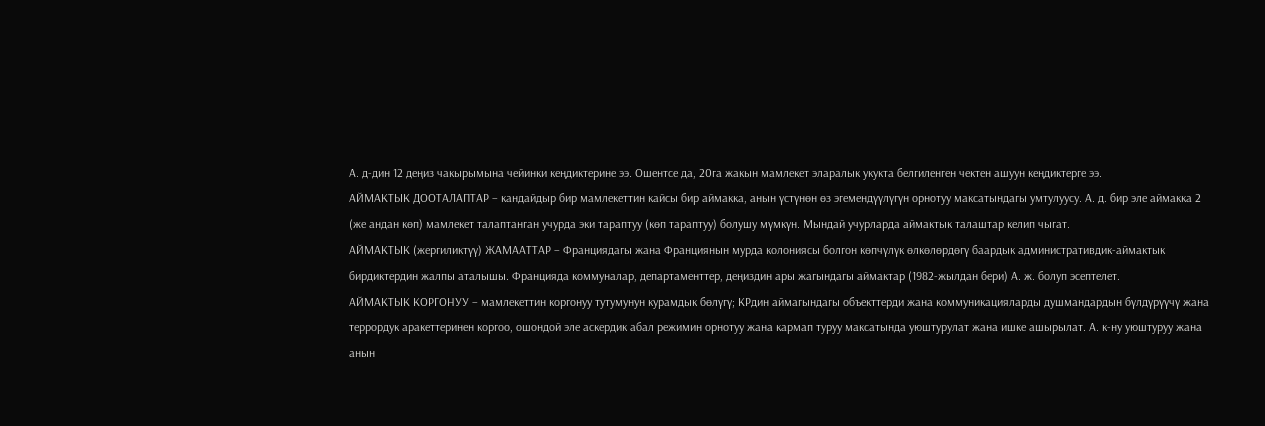А. д-дин 12 деңиз чакырымына чейинки кеңдиктерине ээ. Ошентсе да, 20га жакын мамлекет эларалык укукта белгиленген чектен ашуун кеңдиктерге ээ.
АЙМАКТЫК ДООТАЛАПТАР – кандайдыр бир мамлекеттин кайсы бир аймакка, анын үстүнөн өз эгемендүүлүгүн орнотуу максатындагы умтулуусу. А. д. бир эле аймакка 2 (же андан көп) мамлекет талаптанган учурда эки тараптуу (көп тараптуу) болушу мүмкүн. Мындай учурларда аймактык талаштар келип чыгат.
АЙМАКТЫК (жергиликтүү) ЖАМААТТАР – Франциядагы жана Франциянын мурда колониясы болгон көпчүлүк өлкөлөрдөгү баардык административдик-аймактык бирдиктердин жалпы аталышы. Францияда коммуналар, департаменттер, деңиздин ары жагындагы аймактар (1982-жылдан бери) А. ж. болуп эсептелет.
АЙМАКТЫК КОРГОНУУ – мамлекеттин коргонуу тутумунун курамдык бөлүгү; КРдин аймагындагы объекттерди жана коммуникацияларды душмандардын бүлдүрүүчү жана террордук аракеттеринен коргоо, ошондой эле аскердик абал режимин орнотуу жана кармап туруу максатында уюштурулат жана ишке ашырылат. А. к-ну уюштуруу жана анын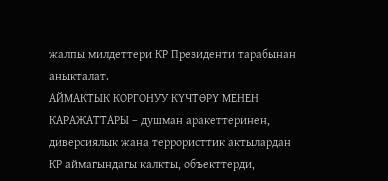жалпы милдеттери КР Президенти тарабынан аныкталат.
АЙМАКТЫК КОРГОНУУ КҮЧТӨРҮ МЕНЕН КАРАЖАТТАРЫ – душман аракеттеринен, диверсиялык жана террористтик актылардан КР аймагындагы калкты, объекттерди,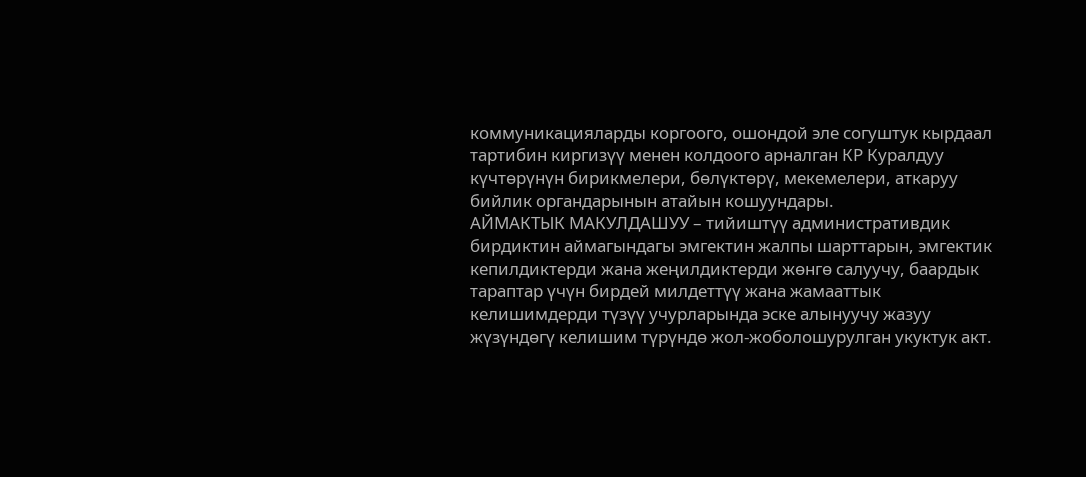коммуникацияларды коргоого, ошондой эле согуштук кырдаал тартибин киргизүү менен колдоого арналган КР Куралдуу күчтөрүнүн бирикмелери, бөлүктөрү, мекемелери, аткаруу бийлик органдарынын атайын кошуундары.
АЙМАКТЫК МАКУЛДАШУУ – тийиштүү административдик бирдиктин аймагындагы эмгектин жалпы шарттарын, эмгектик кепилдиктерди жана жеңилдиктерди жөнгө салуучу, баардык тараптар үчүн бирдей милдеттүү жана жамааттык келишимдерди түзүү учурларында эске алынуучу жазуу жүзүндөгү келишим түрүндө жол-жоболошурулган укуктук акт.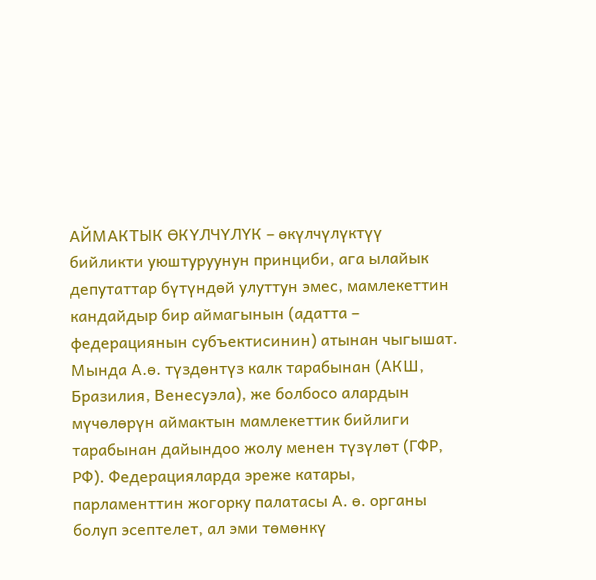АЙМАКТЫК ӨКҮЛЧҮЛҮК – өкүлчүлүктүү бийликти уюштуруунун принциби, ага ылайык депутаттар бүтүндөй улуттун эмес, мамлекеттин кандайдыр бир аймагынын (адатта – федерациянын субъектисинин) атынан чыгышат. Мында А.ө. түздөнтүз калк тарабынан (АКШ, Бразилия, Венесуэла), же болбосо алардын мүчөлөрүн аймактын мамлекеттик бийлиги тарабынан дайындоо жолу менен түзүлөт (ГФР, РФ). Федерацияларда эреже катары, парламенттин жогорку палатасы А. ө. органы болуп эсептелет, ал эми төмөнкү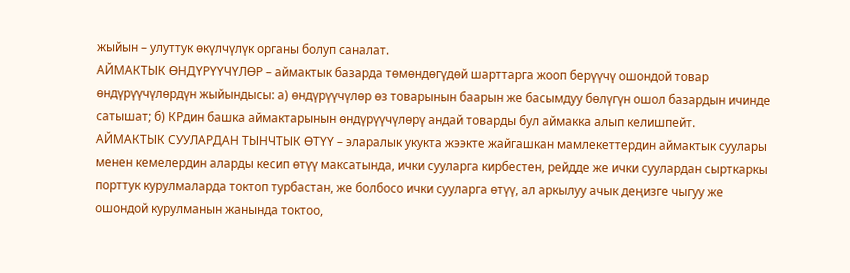жыйын – улуттук өкүлчүлүк органы болуп саналат.
АЙМАКТЫК ӨНДҮРҮҮЧҮЛӨР – аймактык базарда төмөндөгүдөй шарттарга жооп берүүчү ошондой товар өндүрүүчүлөрдүн жыйындысы: а) өндүрүүчүлөр өз товарынын баарын же басымдуу бөлүгүн ошол базардын ичинде сатышат; б) КРдин башка аймактарынын өндүрүүчүлөрү андай товарды бул аймакка алып келишпейт.
АЙМАКТЫК СУУЛАРДАН ТЫНЧТЫК ӨТҮҮ – эларалык укукта жээкте жайгашкан мамлекеттердин аймактык суулары менен кемелердин аларды кесип өтүү максатында, ички сууларга кирбестен, рейдде же ички суулардан сырткаркы порттук курулмаларда токтоп турбастан, же болбосо ички сууларга өтүү, ал аркылуу ачык деңизге чыгуу же ошондой курулманын жанында токтоо,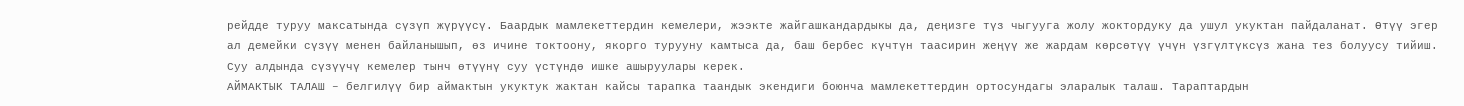рейдде туруу максатында сүзүп жүрүүсү. Баардык мамлекеттердин кемелери, жээкте жайгашкандардыкы да, деңизге түз чыгууга жолу жоктордуку да ушул укуктан пайдаланат. Өтүү эгер ал демейки сүзүү менен байланышып, өз ичине токтоону, якорго турууну камтыса да, баш бербес күчтүн таасирин жеңүү же жардам көрсөтүү үчүн үзгүлтүксүз жана тез болуусу тийиш. Суу алдында сүзүүчү кемелер тынч өтүүнү суу үстүндө ишке ашыруулары керек.
АЙМАКТЫК ТАЛАШ – белгилүү бир аймактын укуктук жактан кайсы тарапка таандык экендиги боюнча мамлекеттердин ортосундагы эларалык талаш. Тараптардын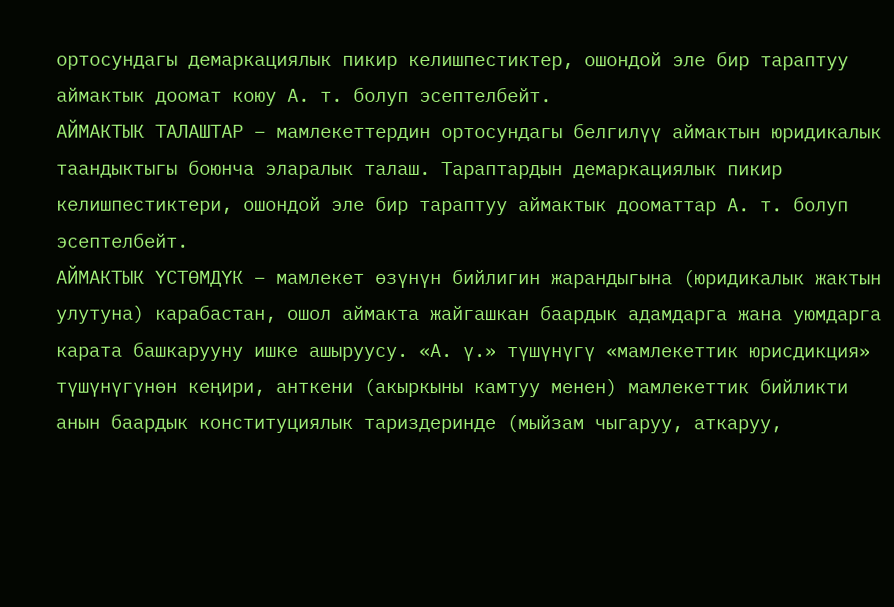ортосундагы демаркациялык пикир келишпестиктер, ошондой эле бир тараптуу аймактык доомат коюу А. т. болуп эсептелбейт.
АЙМАКТЫК ТАЛАШТАР – мамлекеттердин ортосундагы белгилүү аймактын юридикалык таандыктыгы боюнча эларалык талаш. Тараптардын демаркациялык пикир келишпестиктери, ошондой эле бир тараптуу аймактык дооматтар А. т. болуп эсептелбейт.
АЙМАКТЫК ҮСТӨМДҮК – мамлекет өзүнүн бийлигин жарандыгына (юридикалык жактын улутуна) карабастан, ошол аймакта жайгашкан баардык адамдарга жана уюмдарга карата башкарууну ишке ашыруусу. «А. ү.» түшүнүгү «мамлекеттик юрисдикция» түшүнүгүнөн кеңири, анткени (акыркыны камтуу менен) мамлекеттик бийликти анын баардык конституциялык тариздеринде (мыйзам чыгаруу, аткаруу,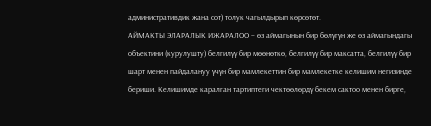административдик жана сот) толук чагылдырып көрсөтөт.
АЙМАКТЫ ЭЛАРАЛЫК ИЖАРАЛОО – өз аймагынын бир бөлүгүн же өз аймагындагы объектини (курулушту) белгилүү бир мөөнөткө, белгилүү бир максатта, белгилүү бир шарт менен пайдалануу үчүн бир мамлекеттин бир мамлекетке келишим негизинде бериши. Келишимде каралган тартиптеги чектөөлөрдү бекем сактоо менен бирге,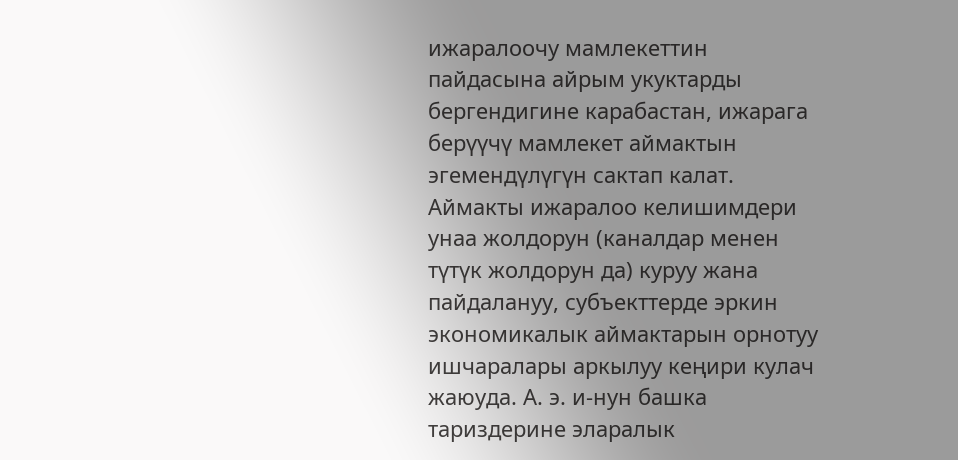ижаралоочу мамлекеттин пайдасына айрым укуктарды бергендигине карабастан, ижарага берүүчү мамлекет аймактын эгемендүлүгүн сактап калат. Аймакты ижаралоо келишимдери унаа жолдорун (каналдар менен түтүк жолдорун да) куруу жана пайдалануу, субъекттерде эркин экономикалык аймактарын орнотуу ишчаралары аркылуу кеңири кулач жаюуда. А. э. и-нун башка тариздерине эларалык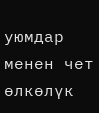уюмдар менен чет өлкөлүк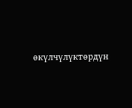өкүлчүлүктөрдүн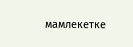мамлекетке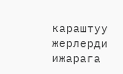караштуу жерлерди ижарага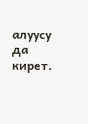алуусу да кирет.